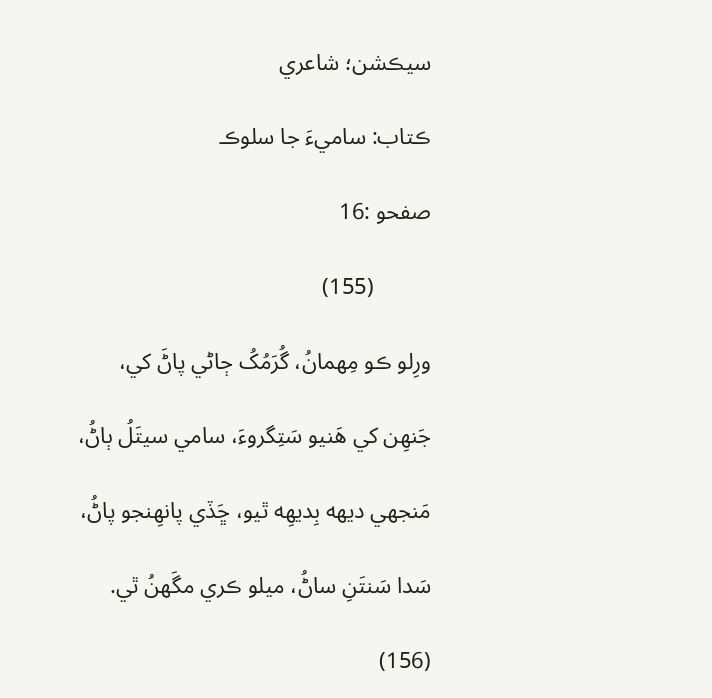سيڪشن؛ شاعري

ڪتاب: ساميءَ جا سلوڪ

صفحو :16

          (155)

ورِلو ڪو مِهمانُ، گُرَمُکُ ڄاڻي پاڻَ کي،

جَنهِن کي هَنيو سَتِگروءَ، سامي سيتَلُ ٻاڻُ،

مَنجهي ديهه بِديهِه ٿيو، ڇَڏي پانهِنجو پاڻُ،

سَدا سَنتَنِ ساڻُ، ميلو ڪري مگَهنُ ٿي.

(156)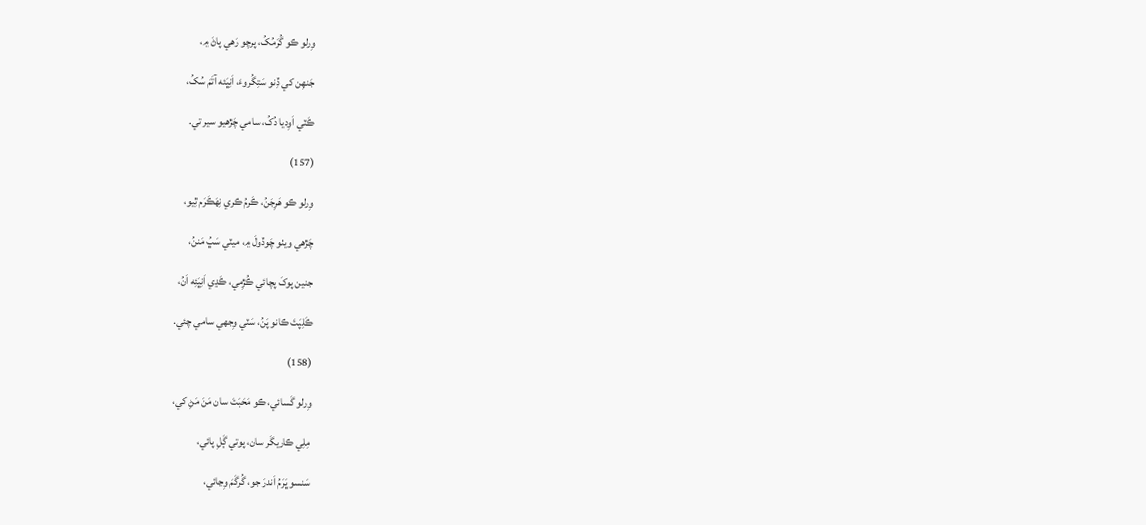وِرلو ڪو گُرَمُکُ، پرچو رَهي پاڻَ ۾،

جَنهِن کي ڏِنو سَتِگُروءَ، اَنِڀَئه آتَمَ سُکُ،

ڪَٽي اَوِديا دُکُ، سامي چَڙهيو سير تي.

(157)

وِرلو ڪو هَرِجَنُ، ڪَرمُ ڪري نِهَڪَرَم ٿِيو،

چَڙهي ويٺو چَوڏولَ ۾، ميٽي سَڀُ مَننُ،

جنين پوکَ پچائي ڪُڙِمي، ڪَڍي اَنِڀَئِه اَنُ،

ڪَلِپَتَ ڪانو پَنُ، سَٽي وِجهي سامي چئي.

(158)

وِرلو گَسائي، ڪو مَحَبَتَ سان مَنَ مَڻِ کي،

مِلِي ڪاريگَر سان، پوتي ڳَلِ پائي،

سَنسو ڀَرَمُ اَندرَ جو، گُرگَمَ وِڃائي،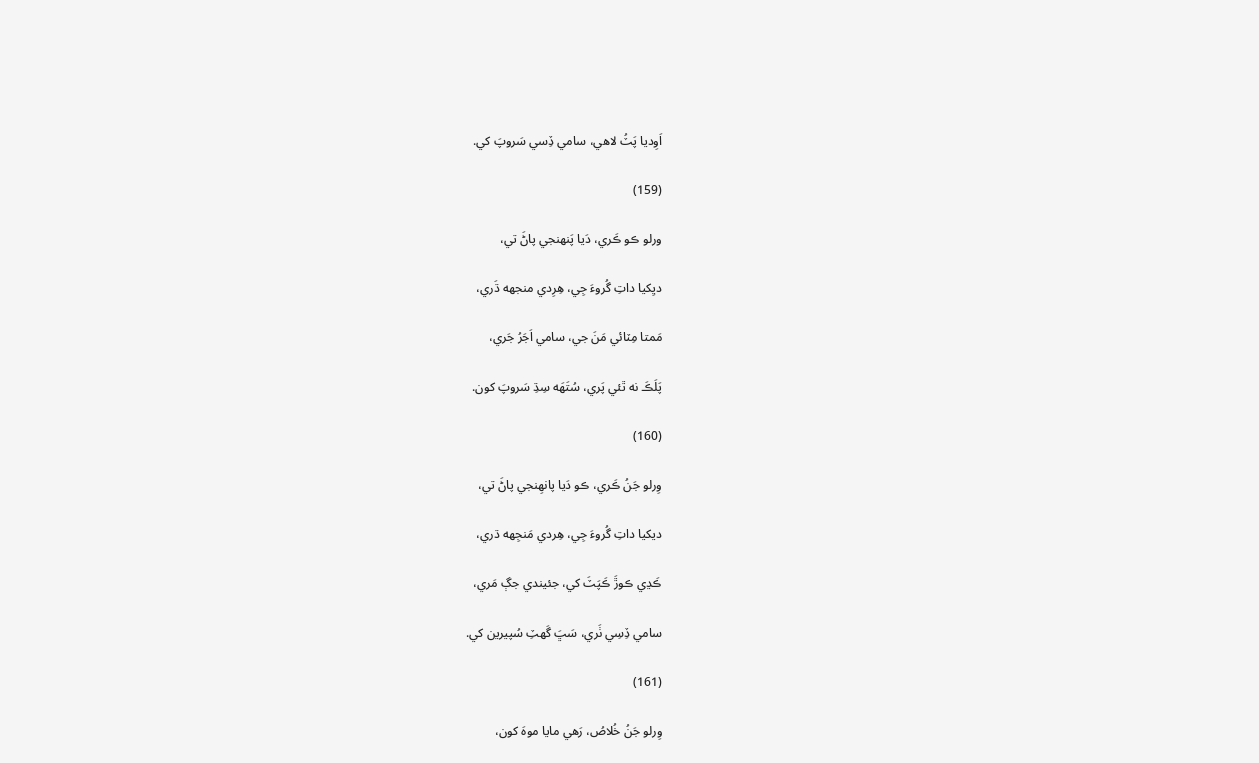اَوِديا پَٽُ لاهي، سامي ڏِسي سَروپَ کي.

(159)

ورلو ڪو ڪَري، دَيا پَنهنجي پاڻَ تي،

ديِکيا داتِ گُروءَ جِي، هِرِدي منجهه ڌَري،

مَمتا مِٽائي مَنَ جي، سامي اَجَرُ جَري،

پَلَڪَ نه ٿئي پَري، سُتَهَه سِڌِ سَروپَ کون.

(160)

وِرلو جَنُ ڪَري، ڪو دَيا پانهِنجي پاڻَ تي،

ديکيا داتِ گُروءَ جِي، هِردي مَنجِهه ڌري،

ڪَڍي ڪوڙَ ڪَپَٽَ کي، جئيندي جڳ مَري،

سامي ڏِسِي ٺَري، سَڀَ گَهٽِ سُپيرين کي.

(161)

وِرلو جَنُ خُلاصُ، رَهي مايا موهَ کون،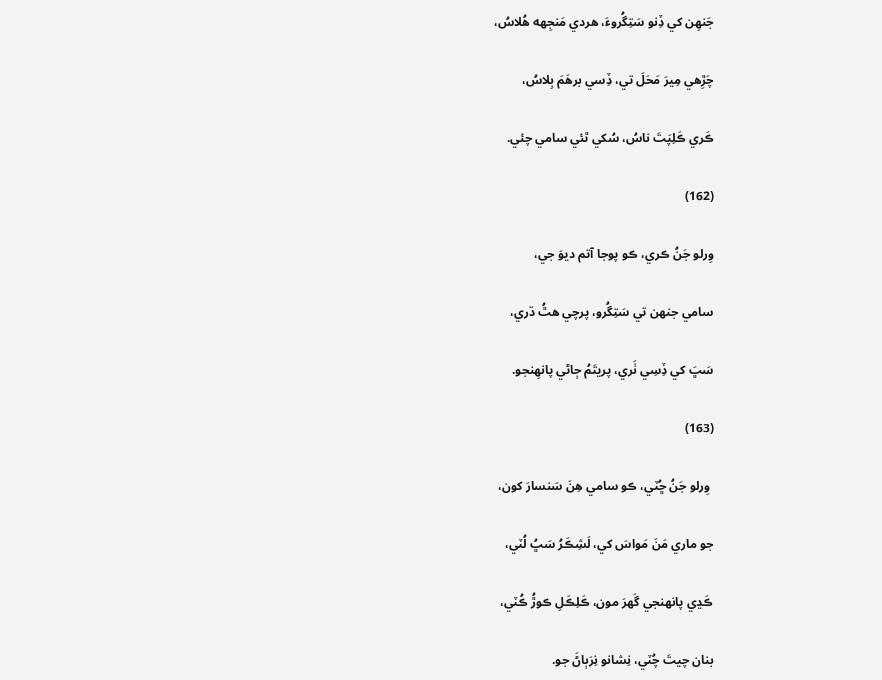جَنهِن کي ڏِنو سَتِگُروءَ، هردي مَنجِهه هُلاسُ،

چَڙِهي مِيرَ مَحَلَ تي، ڏِسي برهَمَ بِلاسُ،

ڪَري ڪَلِپَتَ ناسُ، سُکي ٿئي سامي چئي.

(162)

وِرلو جَنُ ڪري، ڪو پوجا آتم ديوَ جي،

سامي جنهن تي سَتِگُرو، پرچي هٿُ ڌري،

سَڀَ کي ڏِسِي ٺَري، پريتَمُ ڄاڻي پانهِنجو.

(163)

 وِرلو جَنُ ڇُٽي، ڪو سامي هِنَ سَنسارَ کون،

جو ماري مَنَ مَواسَ کي، لَشِڪَرُ سَڀُ لُٽي،

ڪَڍي پانهنجي گَهرَ مون، ڪَلِڪَلِ ڪوڙُ ڪُٽي،

بنان چيتَ چُٽي، نِشانو نِرَٻاڻَ جو.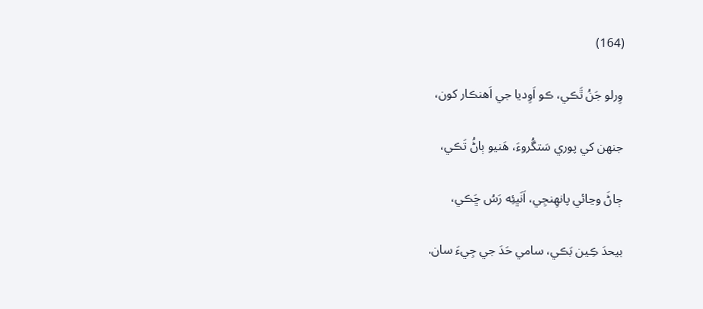(164)

وِرلو جَنُ ٿَڪي، ڪو اَوِديا جي اَهنڪار کون،

جنهن کي پوري سَتگُروءَ، هَنيو ٻاڻُ تَڪي،

ڄاڻَ وڃائي پانهِنجِي، اَنَڀئِه رَسُ ڇَڪي،

بيحدَ ڪِين بَڪي، سامي حَدَ جي جِيءَ سان.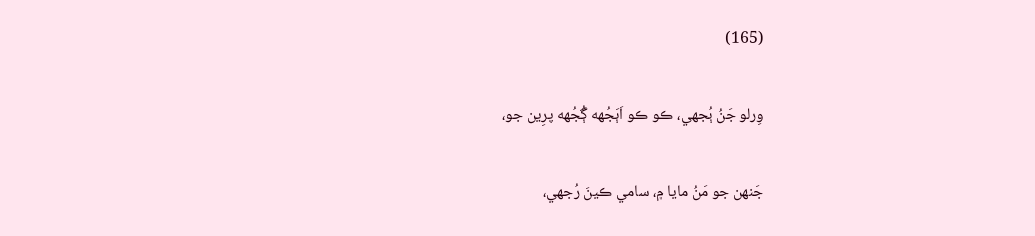(165)

وِرلو جَنُ ٻُجهي، ڪو ڪو اَٻَجُهه ڳُجُهه پرِين جو،

جَنهن جو مَنُ مايا ۾، سامي ڪينَ رُجهي،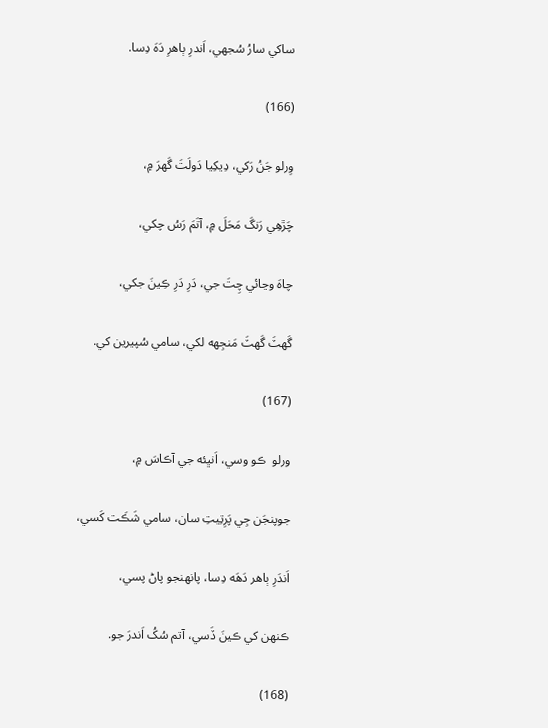ساکي سارُ سُجهي، اَندرِ ٻاهرِ دَهَ دِسا.

(166)

وِرلو جَنُ رَکي، دِيکِيا دَولَتَ گَهرَ ۾،

چَڙهِي رَنگَ مَحَلَ ۾، آتَمَ رَسُ چکي،

چاهَ وڃائي چِتَ جي، دَرِ دَرِ ڪِينَ جکي،

گَهٽَ گَهٽَ مَنجِهه لکي، سامي سُپيرين کي.

(167)

ورلو  ڪو وسي، اَنڀئه جي آڪاسَ ۾،

جوپنجَن جِي پَرِتِيتِ سان، سامي شَڪَت کَسي،

اَندَرِ ٻاهر دَهَه دِسا، پانهنجو پاڻ پسي،

ڪنهن کي ڪينَ ڏَسي، آتم سُکُ اَندرَ جو.

(168)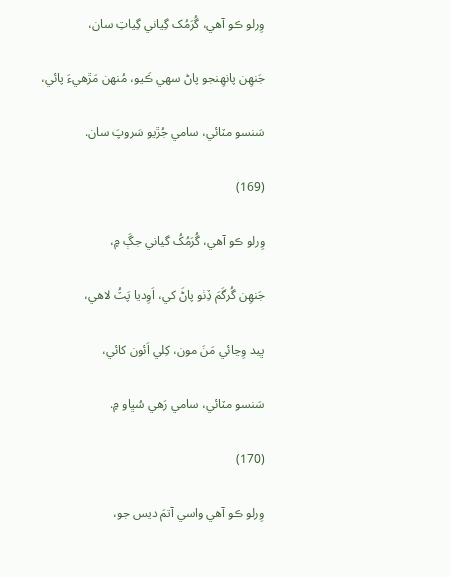وِرلو ڪو آهي، گُرَمُک گِياني گِياتِ سان،

جَنهِن پانهِنجو پاڻ سهي ڪَيو، مُنهن مَڙهيءَ پائي،

سَنسو مٽائي، سامي جُڙيو سَروپَ سان.

(169)

وِرلو ڪو آهي، گُرَمُکُ گياني جڳَ ۾،

جَنهِن گُرگَمَ ڏِٺو پاڻَ کي، اَوِديا پَٽُ لاهي،

ڀيد وِڃائي مَنَ مون، کِلي اَئون کائي،

سَنسو مٽائي، سامي رَهي سُڀاو ۾.

(170)

وِرلو ڪو آهي واسي آتمَ ديس جو،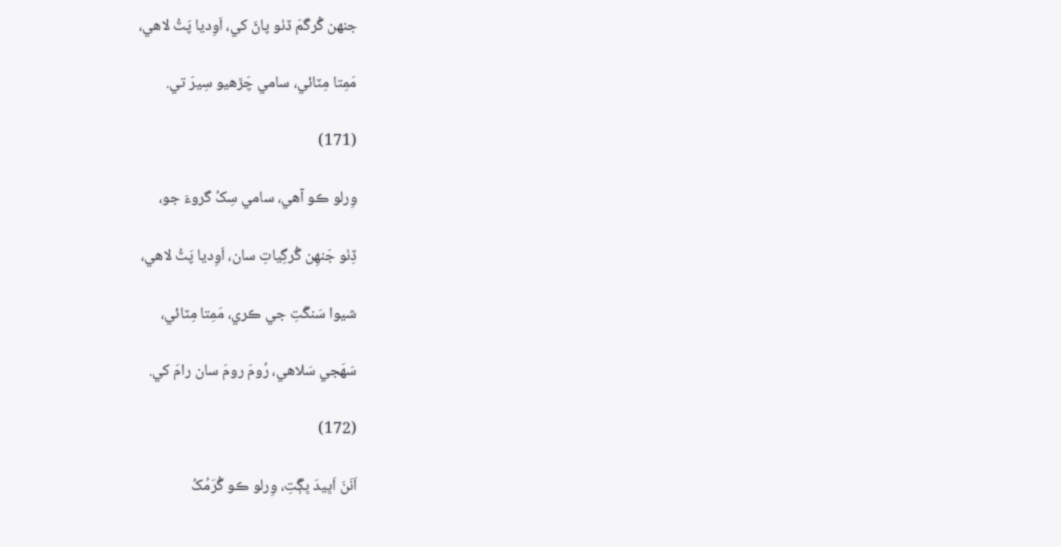جنهن گُرگَمَ ڏٺو پاڻَ کي، اَوِديا پَٽُ لاهي،

مَمِتا مِٽائي، سامي چَڙهيو سِيرَ تي.

(171)

وِرلو ڪو آهي، سامي سِکُ گروءَ جو،

ڏِٺو جَنهِن گُرگِياتِ سان، اَوِديا پَٽُ لاهي،

شيوا سَنگَتِ جي ڪري، مَمِتا مِٽائي،

سَهَجي سَلاهي، رُومَ رومَ سان رامَ کي.

(172)

اَنَنَ اَڀيدَ ڀڳَتِ، وِرلو ڪو گُرَمُکُ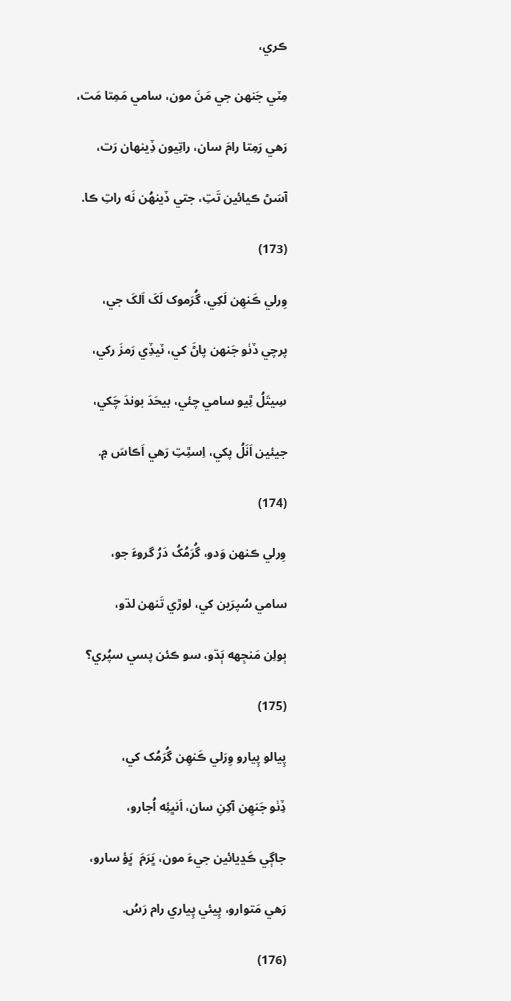ڪري،

مِٽي جَنهن جي مَنَ مون، سامي مَمِتا مَت،

رَهي رَمِتا رامَ سان، راتِيون ڏِينهان رَت،

آسَڻ ڪيائين تَتِ، جتي ڏينهُن نَه راتِ ڪا.

(173)

وِرلي ڪَنهِن لَکِي، گُرَموک لَکَ اَلکَ جي،

پرچي ڏٺو جَنهن پاڻَ کي، ٽيڏِي رَمزَ رکي،

سِيتَلُ ٿِيو سامي چئي، بيحَدَ بوندَ چَکي،

جيئين اَنَلُ پکي، اِسٿِتِ رَهي اَڪاسَ ۾.

(174)

وِرلي ڪنهن وَدو، گُرَمُکُ دَرُ گروءَ جو،

سامي سُپرَين کي، لوڙي تَنهن لڌو،

ٻولِن مَنجِهه ٻَڌو، سو ڪئن پسي سپُري؟

(175)

پِيالو پِيارو وِرَلي ڪَنهِن گُرَمُک کي،

ڏِٺو جَنهِن آکِنِ سان، اَنڀئِه اُجارو،

جاڳي ڪَڍيائين جيءَ مون، ڀَرَمَ  ڀَؤ سارو،

رَهي مَتوارو، پِيئي پِياري رام رَسُ.

(176)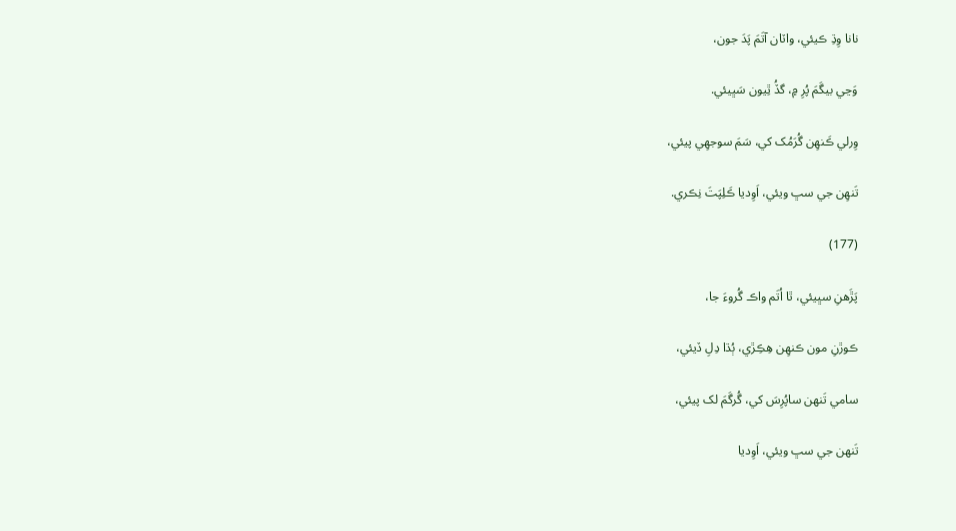نانا وِڌِ ڪيئي، واٽان آتَمَ پَدَ جون،

وَڃي بيگَمَ پُرِ ۾، گڏُ ٿِيون سَڀيئي.

وِرلي ڪَنهِن گُرَمُک کي، سَمَ سوجهِي پيئي،

تَنهِن جي سڀ ويئي، اَوِديا ڪَلِپَتَ نِڪري.

(177)

پَڙَهنِ سڀيئي، ٿا اُتَم واڪ گُروءَ جا،

ڪوڙنِ مون ڪنهِن هِڪِڙي، ٻُڌا دِلِ ڏيئي،

سامي تَنهن ساپُرِسَ کي، گُرگَمَ لک پيئي،

تَنهن جي سڀ ويئي، اَوِديا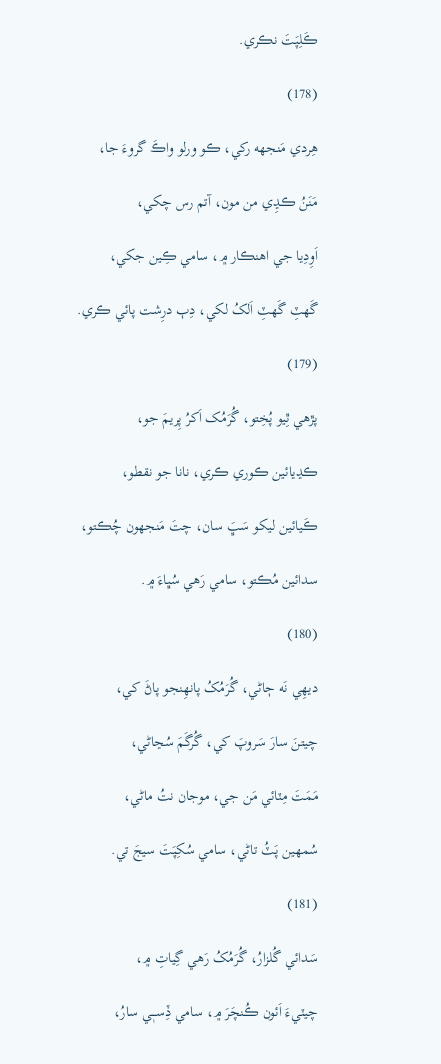ڪَلِپَتَ نڪري.

(178)

هِردي مَنجهه رکي، ڪو ورلو واڪَ گروءَ جا،

مَنَنُ ڪڍِي من مون، آتم رس چکي،

اَوِدِيا جي اهنڪار ۾، سامي ڪِين جکي،

گَهٽِ گَهٽِ اَلکُ لکي، دِٻ درِشت پائي ڪري.

(179)

پڙهي ٿِيو پُخِتو، گُرَمُک اَکرُ پِريمَ جو،

ڪڍيائين ڪوري ڪري، نانا جو نقطو،

ڪَيائين ليکو سَڀَ سان، چتَ مَنجهون چُڪتو،

سدائين مُڪتو، سامي رَهي سُڀاءَ ۾.

(180)

ديهِي نَه ڄاڻي، گُرَمُکُ پانهِنجو پاڻَ کي،

چيتنَ سارَ سَروپَ کي، گُرگَمَ سُڃاڻي،

مَمَتَ مِٽائي مَن جي، موجان نتُ ماڻي،

سُمهين پَٽُ تاڻي، سامي سُکِپَتَ سيجَ تي.

(181)

سَدائي گُلزارُ، گُرَمُکُ رَهي گِياتِ ۾،

چيٽيءَ اَئون ڪُنچَرَ ۾، سامي ڏِسـٖـي سارُ،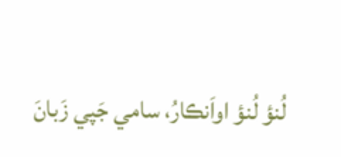لُنؤ لُنؤ اواَنڪارُ، سامي جَپي زَبانَ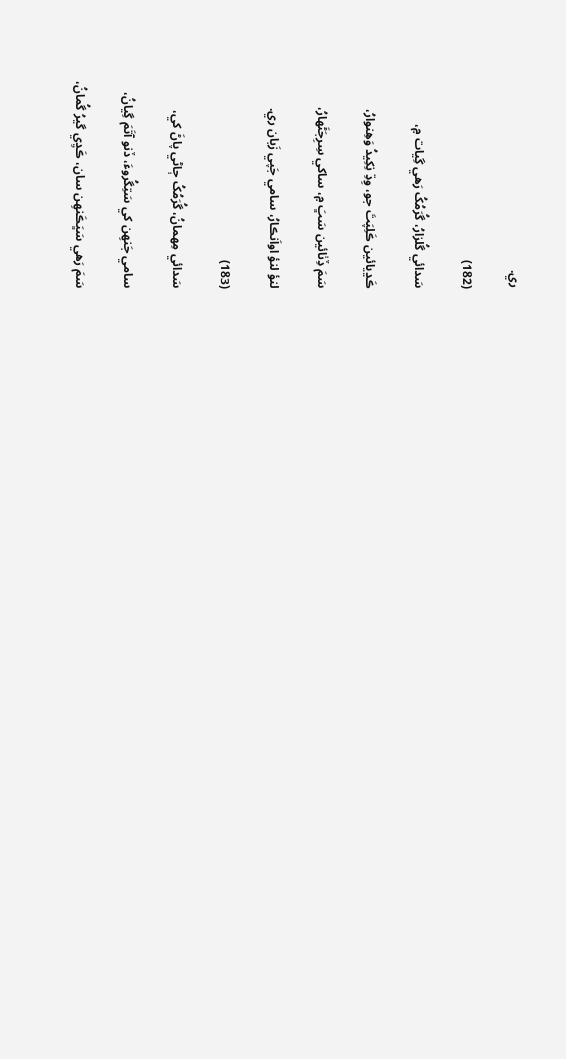ري.

(182)

سَدائي گُلزارُ، گُرَمُکُ رَهي گِيات ۾،

ڪَڍيائين ڪَلِپَتَ جو، وِڌِ نِکِيدُ وَهِنوارُ،

سَمَ ڏِٺائين سَڀَ ۾، ساکي سِرِجَڻَهارُ،

لنؤ لنؤ اواَنڪارُ، سامي جَپي زَبان ري.

(183)

سَدائي مِهمانُ، گُرَمُکُ ڄاڻي پاڻَ کي،

سامي جَنهِن کي سَتِگُروءَ، ڏنو آتَمَ گِيانُ،

سَمَ رَهي سَڀَڪَنهِن سان، ڪَڍِي گيرُ گُمانُ،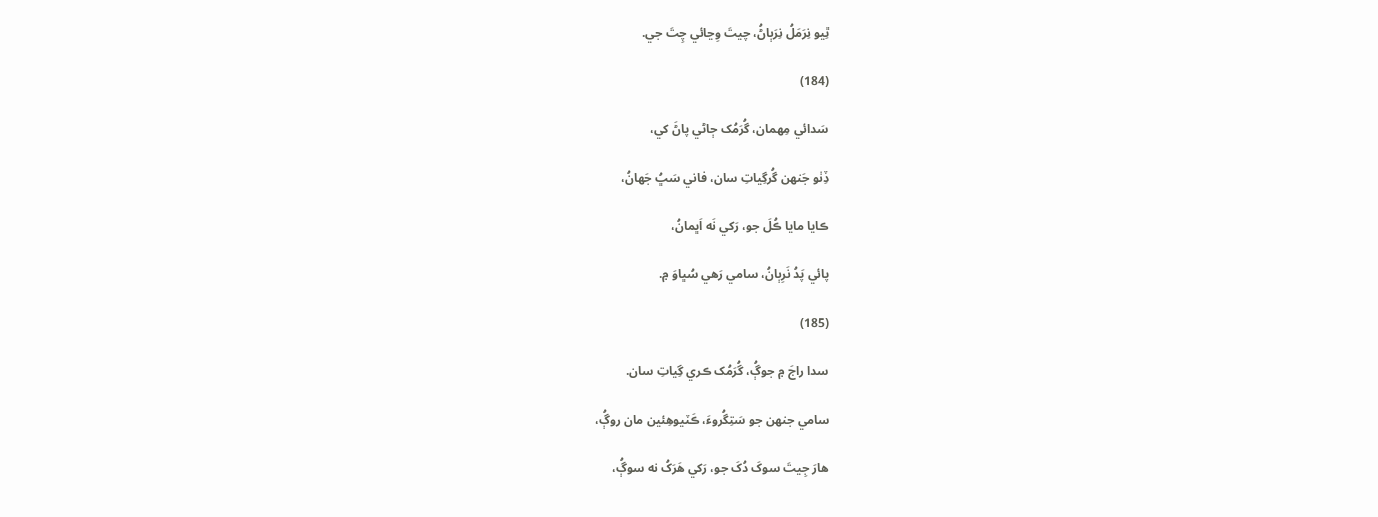ٿِيو نِرَمَلُ نِرَٻاڻُ، چيتَ وِڃائي چِتَ جي.

(184)

سَدائي مِهمان، گُرَمُک ڄاڻي پاڻَ کي،

ڏِٺو جَنهن گُرگِياتِ سان، فاني سَڀُ جَهانُ،

ڪايا مايا ڪُلَ جو، رَکي نَه اَڀمانُ،

پائي پَدُ نَرِٻانُ، سامي رَهي سُڀاوَ ۾.

(185)

سدا راجَ ۾ جوڳُ، گُرَمُک ڪري گِياتِ سان.

سامي جنهن جو سَتِگُروءَ، ڪَٽيوهِئين مان روڳُ،

هارَ جِيتَ سوکَ دُکَ جو، رَکي هَرَکُ نه سوڳُ،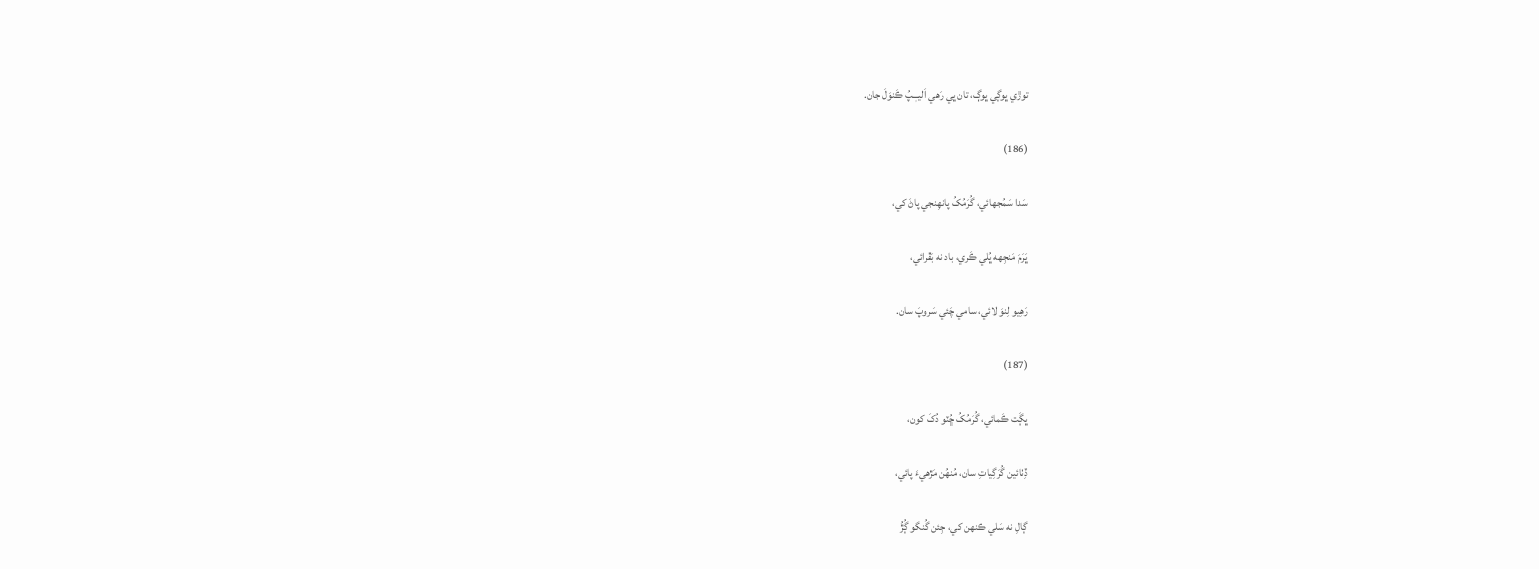توڙي ڀوڳي ڀوڳ، تان ڀي رَهي اَليــٖـپُ ڪَنوَلَ جان.

(186)

سَدا سَمُجهائي، گُرَمُکُ پانهِنجي پاڻَ کي،

ڀَرَمَ مَنجِهه ڀُلي ڪَري، باد نه بَڦرائي،

رَهِيو لِنوَ لائي، سامي چَئي سَروپَ سان.

(187)

ڀڳَت ڪَمائي، گُرَمُکُ ڇُٽو دُکَ کون،

ڏِٺائين گُرَگِياتِ سان، مُنهُن مَڙهيءَ پائي،

ڳالِ نه سَلي ڪنهن کي، جِئن گُنگو ڳُڙُ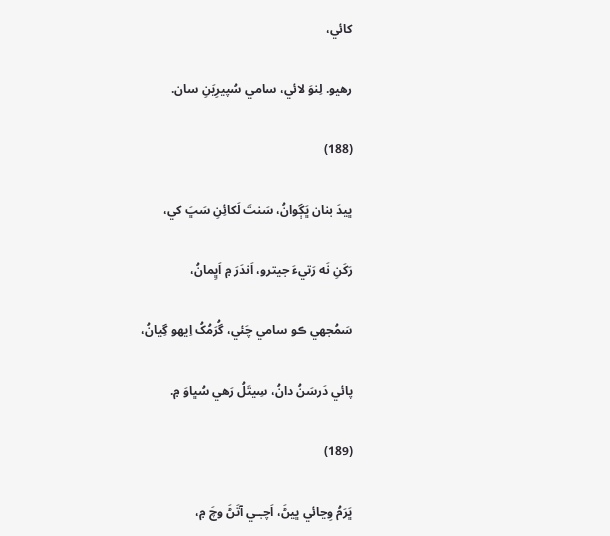کائي،

رهيو. لِنوَ لائي، سامي سُپيرِيَنِ سان.

(188)

ڀيدَ بنان ڀَڳوانُ، سَنتَ لَکائِنِ سَڀَ کي،

رَکَنِ نَه رَتيءَ جيترو، اَندَرَ ۾ اَڀِمانُ،

سَمُجهي ڪو سامي چَئي، گُرَمُکُ اِيهو گِيانُ،

پائي دَرسَنُ دانُ، سِيتَلُ رَهي سُڀاوَ ۾.

(189)

ڀَرَمُ وِڃائي ڀيڻَ، اَچـٖـي آتَڻَ وچَ ۾،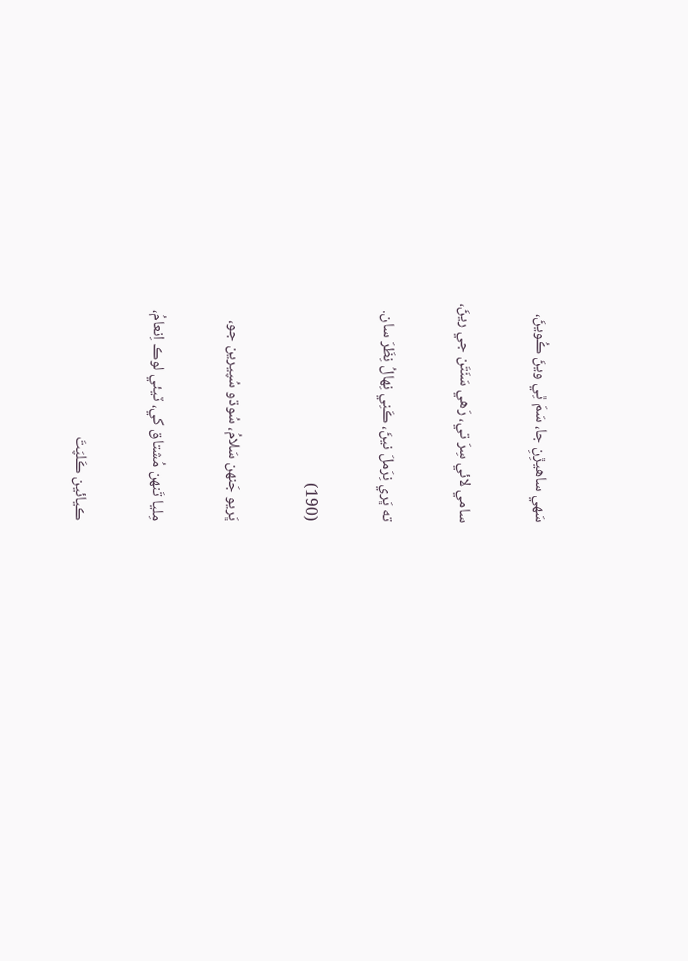سَهي ساهيڙِنِ جا، سَمَ ٿِي ويڻَ ڪُويڻَ،

سامي لائي سِرَ تي، رَهي سَنَتَن جي ريڻَ،

ته ڀَري نِرَملَ نيڻَ، ڪَنِي نِهالُ نِظَرَ سان.

(190)

ڀَريو جَنهن سَلامُ، سُوڌو سُپيرين جو،

مِليا تَنهن مُشتاق کي، ٽيئي لوڪ اِنعامُ،

ڪيائين ڪَلپَتَ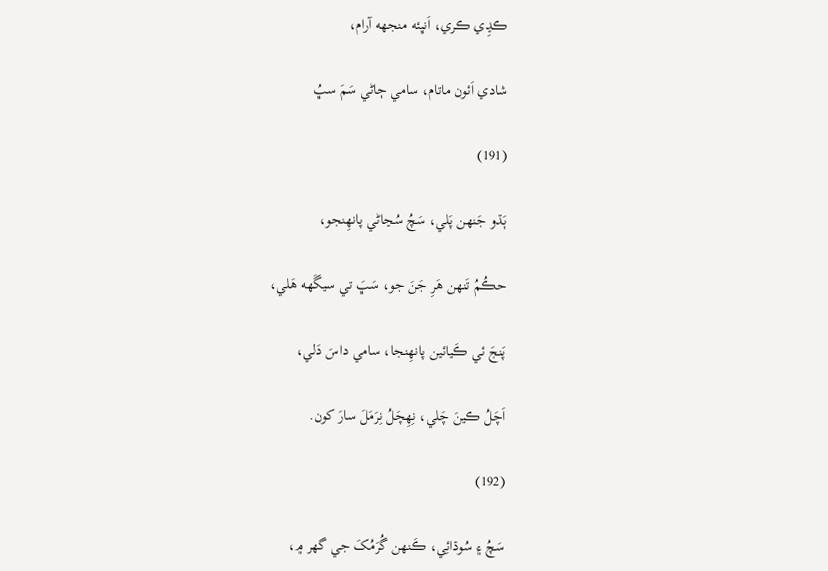ڪڍِي ڪري، اَنڀئه منجهه آرام،

شادي اَئون ماتام، سامي ڄاڻي سَمَ سڀُ

(191)

ٻَڌو جَنهن پَلي، سَچُ سُڃاڻي پانهِنجو،

حڪُمُ تَنهن هَرِ جَنَ جو، سَڀَ تي سيگَهه هَلي،

پَنجَ ئي ڪَيائين پانهِنجا، سامي داسَ دَلي،

اَچَلُ ڪينَ چَلي، نِهِچَلُ نِرَمَلَ سارَ کون.

(192)

سَچُ ۽ سُوڌائِي، ڪَنهن گُرَمُکَ جي گهر ۾،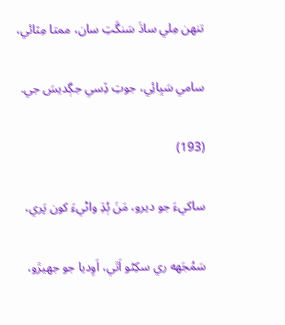تنهن مِلي ساڌَ سَنگَتِ سان، ممتا مِٽائي،

سامي سَڀائِي، جوتِ ڏِسي جڳديسَ جي.

(193)

ساکيءَ جو ديرو، مَنَ ٻُڌِ واڻيءَ کون پَري،

سَمُجَهه ري سکِڻو اَٿي، اَوِديا جو جهيڙو،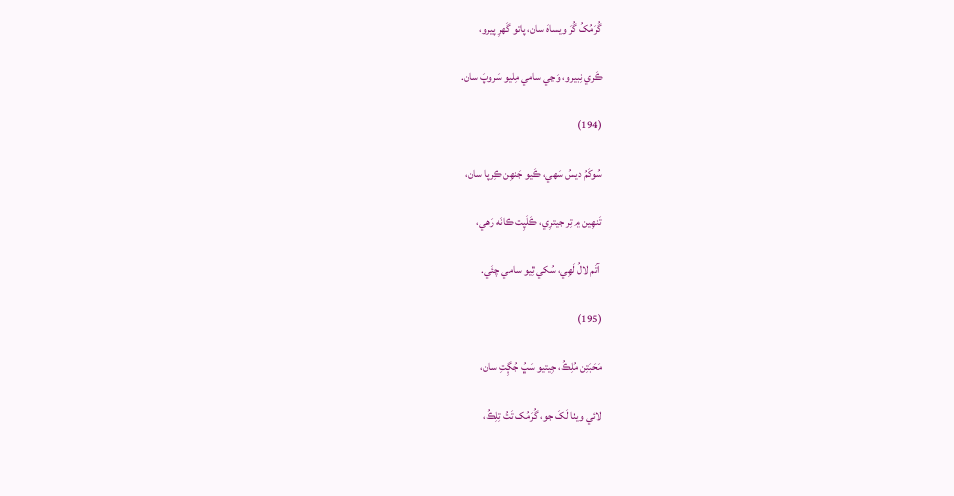گُرَمُکُ گُرَ ويساهَ سان، پاتو گَهرِ پيرو،

ڪَري نِبيرو، وَڃي سامي مِليو سَروپَ سان.

(194)

سُوکَمُ ديسُ سَهي، ڪَيو جَنهِن ڪِرپا سان،

تَنهِين ۾ تِر جيترِي، ڪَلَپِت ڪانَه رَهي،

 آتَم لالُ لَهِي، سُکي ٿِيو سامي چئَي.

(195)

مَحَبَتِن مُلِڪُ، جِيتيو سَڀُ جُڳِتِ سان،

لائي ويٺا لَکَ جو، گُرَمُک تَتُ تِلِڪُ،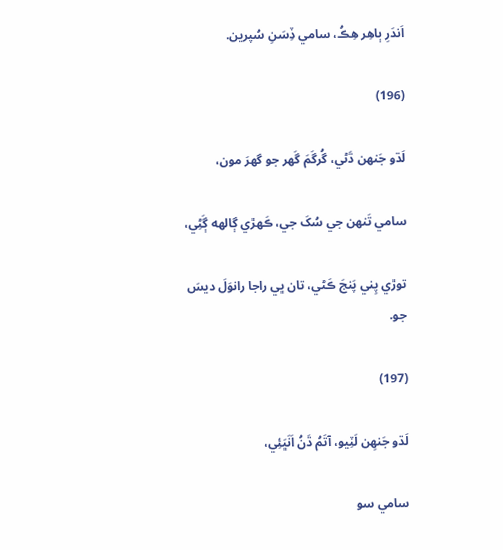اَندَرِ ٻاهِر هِڪُ، سامي ڏِسَنِ سُپرين.

(196)

لَڌو جَنهن ڌَڻي، گُرگَمَ گَهر جو گهرَ مون،

سامي تَنهن جي سُکَ جي، ڪَهڙي ڳالهه ڳَڻِي،

توڙي پِني پَنجَ ڪَڻي، تان ڀي راجا رانوَلَ ديسَ جو.

(197)

لَڌو جَنهِن لَٽِيو، آتَمُ ڌَنُ اَنَڀَئِي،

سامي سو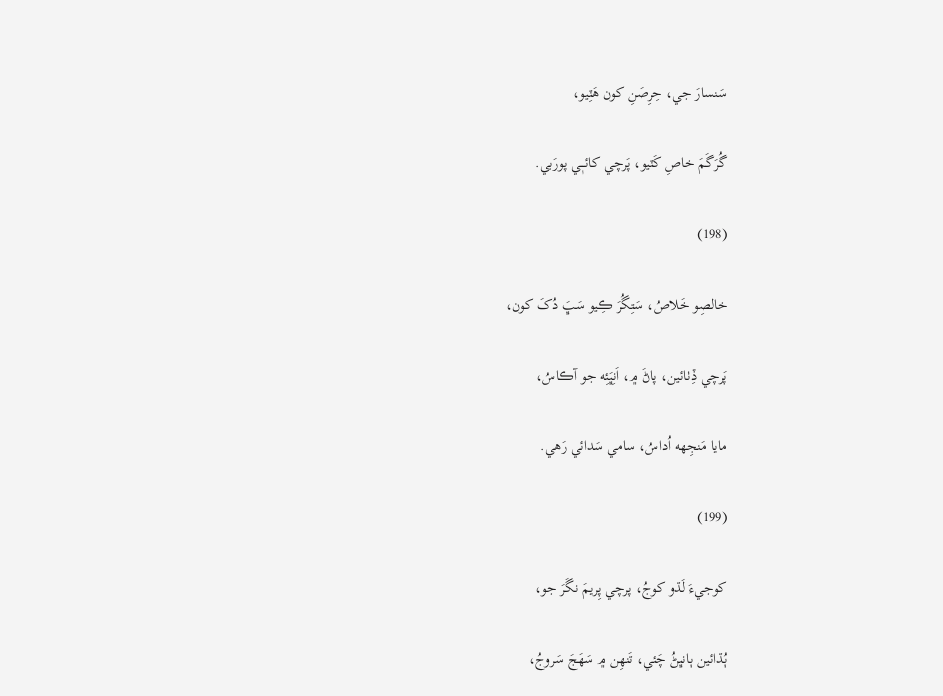سَنسارَ جي، حِرِصَنِ کون هَٽِيو،

گُرَگَمَ خاصِ کَٽيو، پَرچي کائـٖـي پورَبي.

(198)

خالصِو خَلاصُ، سَتِگُرَ ڪِيو سَڀَ دُکَ کون،

پَرچي ڏِٺائين، پاڻَ ۾، اَنِڀَئِه جو آڪاسُ،

مايا مَنجِهه اُداسُ، سامي سَدائي رَهي.

(199)

کوجيءَ لَڌو کوجُ، پرچي پِريمَ نگَرَ جو،

ٻُڌائين ٻانڀڻُ چَئي، تَنهِن ۾ سَهَجَ سَروجُ،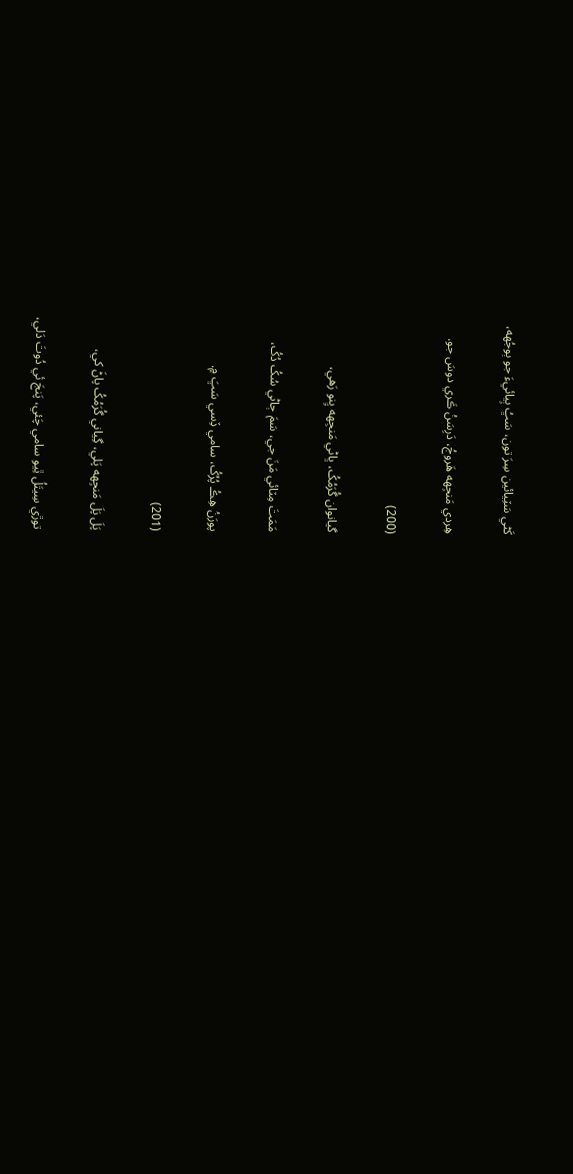کَڻي سَٽِيائين سِرَ تون، سَڀُ ٻِيائيءَ جو ٻوجُهه،

هِردي مَنجِهه هَروجُ، دَرِسَنُ ڪَري دوسَ جو.

(200)

گيانوان گُرَمُکُ، ڀاڻي مَنجِهه ڀِنو رَهي،

مَمَتَ مِٽائي مَنَ جي، سَمَ ڄاڻي سُکُ دُکُ،

پورَنُ هِڪُ پُرُکُ، سامي ڏِسي سَڀَ ۾.

(201)

پَلَ پَلَ مَنجِهه پَلي، گِياني گُرَمُکُ پاڻَ کي،

توڙي سِيتَلُ ٿِيو سامي چَئي، پَنجَ ئي دُوتَ دَلي،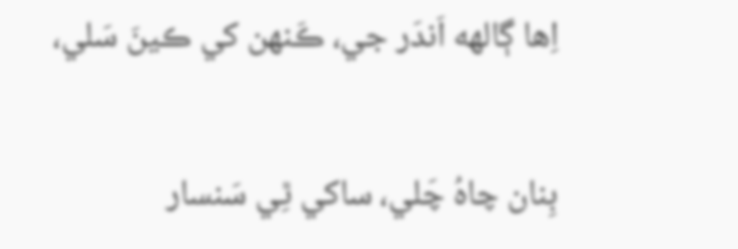اِها ڳالهه اَندَر جي، ڪَنهن کي ڪينَ سَلي،

بِنان چاهُ چَلي، ساکي ٿِي سَنسار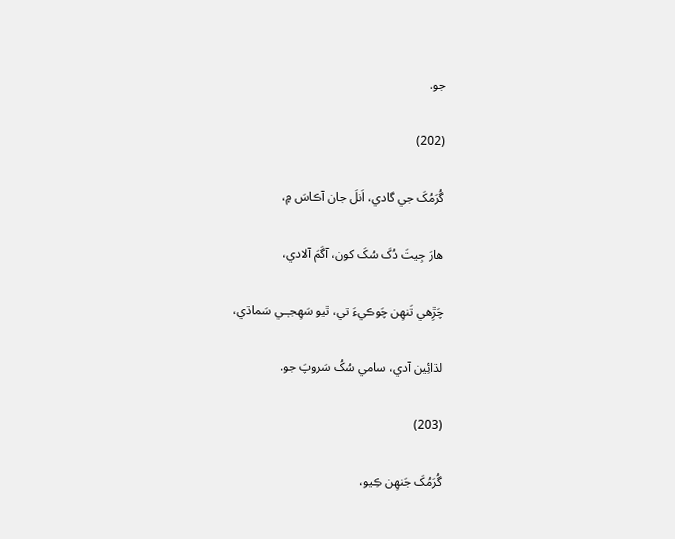جو.

(202)

گُرَمُکَ جي گادي، اَنلَ جان آڪاسَ ۾،

هارَ جِيتَ دُکَ سُکَ کون، آگَمَ آلادي،

چَڙِهي تَنهِن چَوڪيءَ تي، ٿيو سَهِجـٖـي سَماڌي،

لڌائِين آدي، سامي سُکُ سَروپَ جو.

(203)

گُرَمُکَ جَنهِن ڪِيو،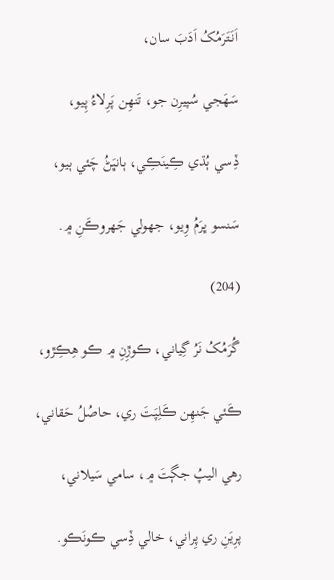اَنَتَرَمُکُ اَدَبَ سان،

سَهَجي سُپيرِن جو، تَنهِن پَرِلاءُ پِيو،

ڏِسي ٻُڌي ڪِينَڪِي، ٻانڀَڻُ چَئي ٻيو،

سَنسو ڀرَمُ وِيو، جهولي جَهروڪَنِ ۾.

(204)

گُرَمُکُ نَرُ گِياني، ڪوڙِنِ ۾ ڪو هِڪِڙو،

ڪَئي جَنهِن ڪَلِپَتَ ري، حاصُلُ حَقاني،

رهي اليپُ جڳتَ ۾، سامي سَيلاني،

پرِيَنِ ري پِراني، خالي ڏِسي ڪونَڪو.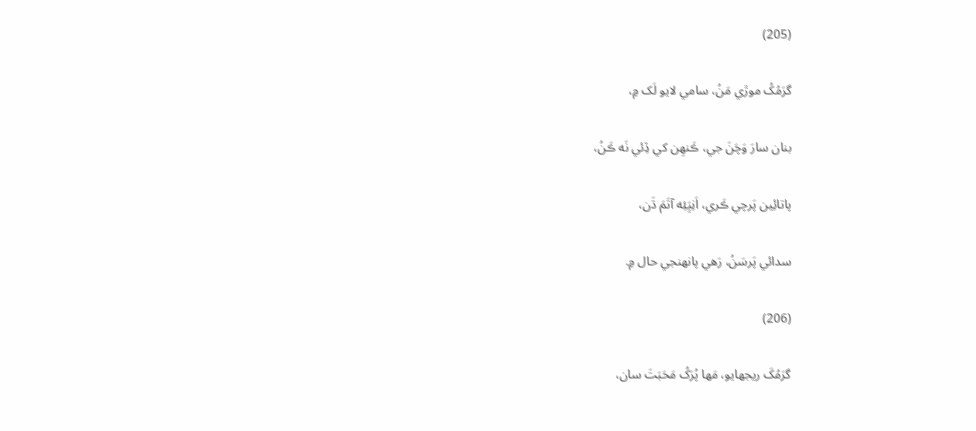(205)

گرَمُکُ موڙي مَنُ، سامي لايو لَک ۾،

بنان سارَ وَچَنَ جي، ڪَنهِن کي ڏِئي نَه ڪَنُ،

پاتائِين پَرچي ڪَري، اَنِڀَئِه آتَمَ ڌَن،

سدائي پَرسَنُ، رَهي پانهنجي حال ۾.

(206)

گرَمُکَ ريجهايو، مَها پُرَکُ مَحَبَتَ سان،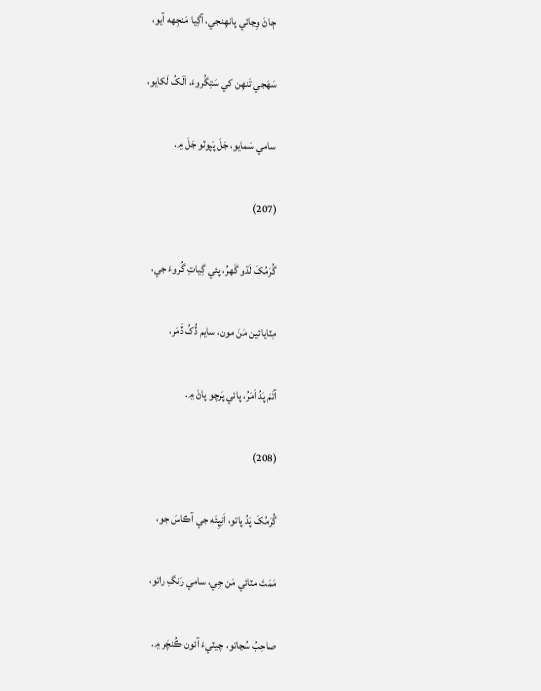ڄاڻَ وِڃائي پانهِنجي، آگِيا مَنجِهه آيو،

سَهَجي تَنهِن کي سَتِگُروءَ، اَلَکُ لَکايو،

سامي سَمايو، جَلَ پَپوٽو جَلَ ۾.

(207)

گُرَمُکَ لَڌو گَهرُ، پئي گِياتِ گُروءَ جي،

مِٽايائين مَنَ مون، سايم ڏُکُ ڏَمَر،

آتَمَ پَدُ اَمَرُ، پائي پَرچو پاڻَ ۾.

(208)

گُرَمُکَ پَدُ پاتو، اَنِڀِئَه جي آڪاسَ جو،

مَمَتَ مٽائي مَن جِي، سامي رَنگِ راتو،

صاحِبُ سُڃاتو، چيٽيءَ آئون ڪُنچَر ۾.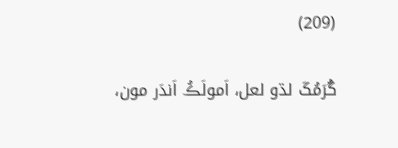(209)

گُرَمُکَ لڌو لعل، اَمولَڪُ اَندَر مون،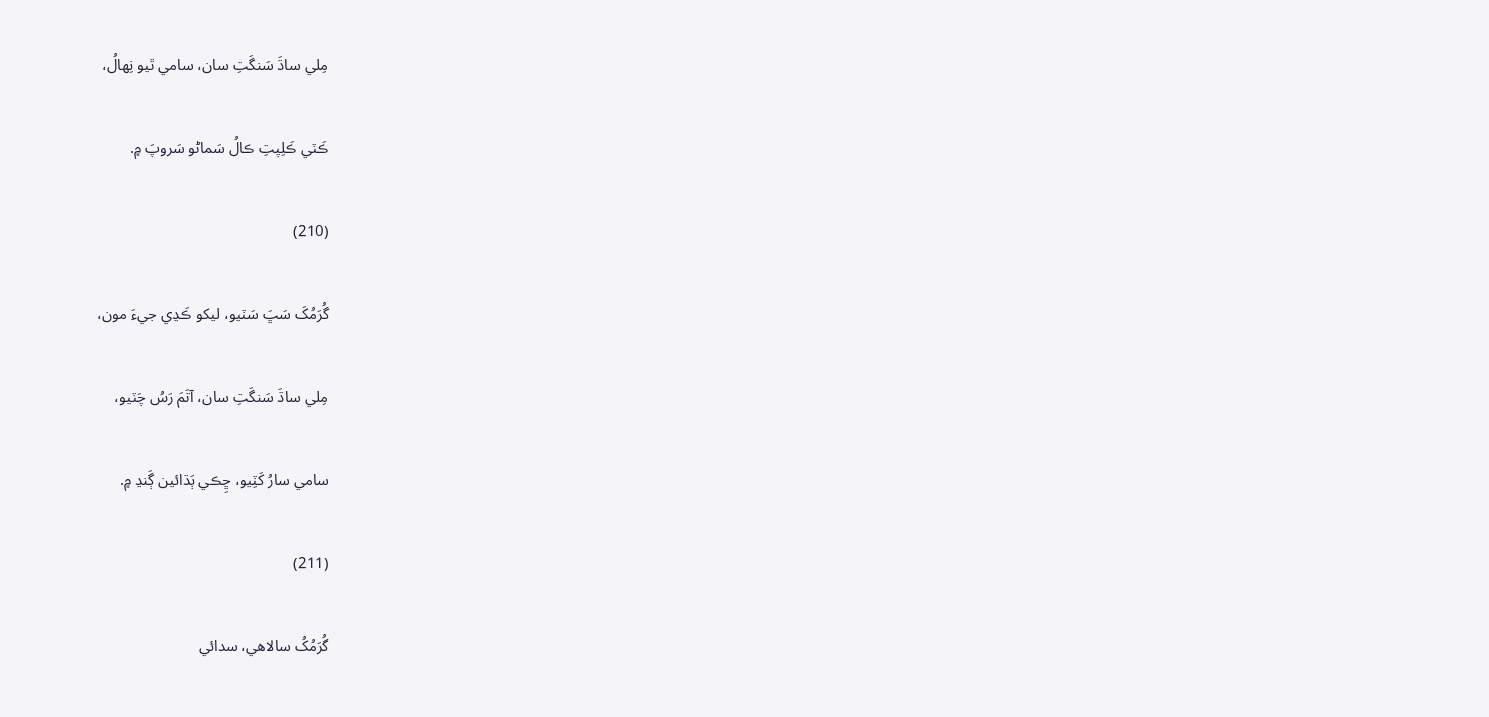مِلي ساڌَ سَنگَتِ سان، سامي ٿيو نِهالُ،

ڪَٽي ڪَلِپتِ ڪالُ سَماڻو سَروپَ ۾.

(210)

گُرَمُکَ سَڀَ سَٽيو، ليکو ڪَڍي جيءَ مون،

مِلي ساڌَ سَنگَتِ سان، آتَمَ رَسُ چَٽيو،

سامي سارُ کَٽِيو، ڇِڪي ٻَڌائين ڳَنڍ ۾.

(211)

گُرَمُکُ سالاهي، سدائي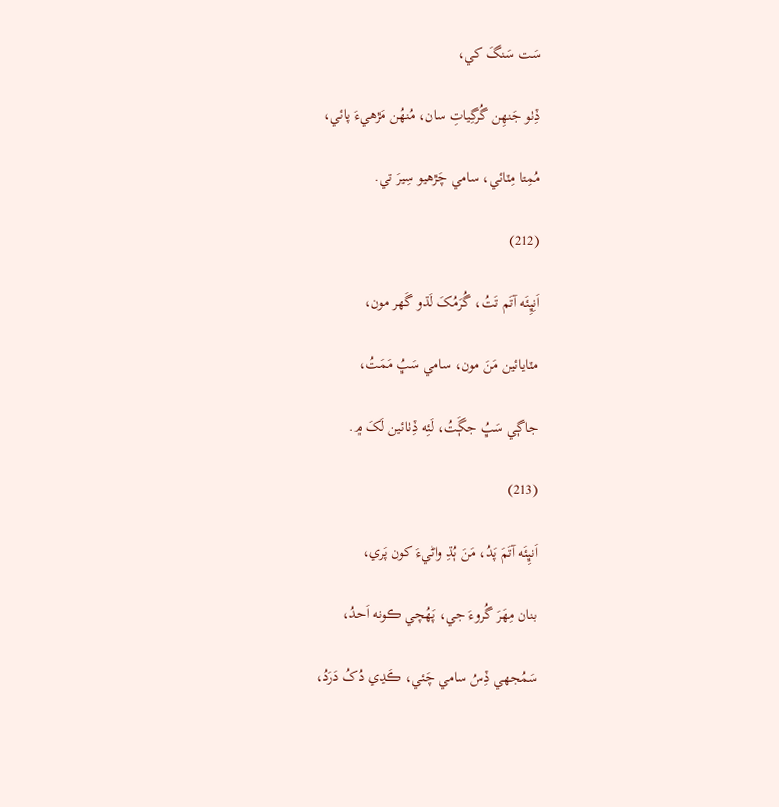سَت سَنگَ کي،

ڏِٺو جَنهِن گُرگِياتِ سان، مُنهُن مَڙهيءَ پائي،

مُمِتا مِٽائي، سامي چَڙهيو سِيرَ تي.

(212)

اَنِڀِئَه آتَم تَتُ، گُرَمُکَ لَڌو گَهر مون،

مٽايائين مَنَ مون، سامي سَڀُ مَمَتُ،

جاڳي سَڀُ جڳَتُ، لَئِه ڏِٺائين لَکَ ۾.

(213)

اَنڀِئَه آتَمَ پَدُ، مَنَ ٻُڌِ واڻيءَ کون پَري،

بنان مِهَرَ گُروءَ جي، پَهُچي ڪونه اَحدُ،

سَمُجهي ڏِسُ سامي چَئي، ڪَڍي دُکُ دَرَدُ،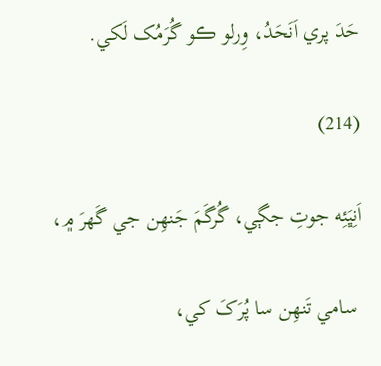حَدَ پري اَنَحَدُ، وِرلو ڪو گُرَمُک لَکي.

(214)

اَنِڀَئِه جوتِ جڳي، گُرگَمَ جَنهِن جي گَهرَ ۾،

 سامي تَنهِن سا پُرَکَ کي،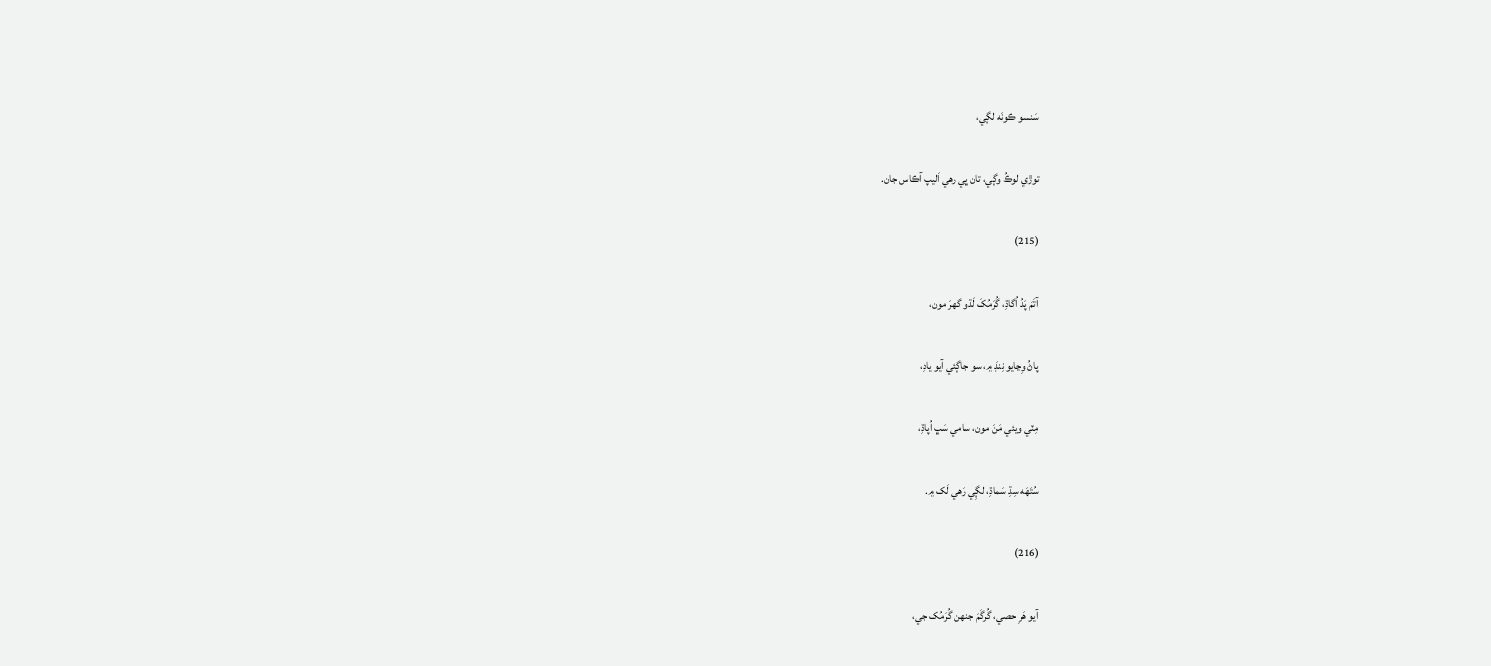سَنسو ڪونَه لڳي،

توڙي لوڪُ وڳي، تان ڀي رهي اَليپ آڪاس جان.

(215)

آتَمَ پَدُ اُگاڌِ، گُرَمُکَ لَڌو گهرَ مون،

پاڻُ وِڃايو نِنڊَ ۾، سو جاڳئي آيو يادِ،

مِٽي ويئي مَنَ مون، سامي سَڀ اُپاڌِ،

سُتَهَه سِڌِ سَماڌِ، لڳِي رَهي لَک ۾.

(216)

آيو هَرِ حصي، گُرگَمَ جنهن گُرَمُک جي،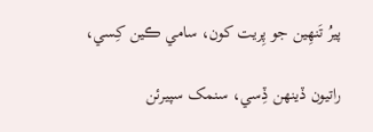پيرُ تَنهِين جو پِريت کون، سامي ڪين کِسي،

راتيون ڏينهن ڏِسي، سنمک سپيرئن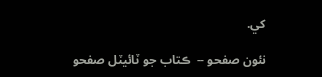کي.

نئون صفحو --  ڪتاب جو ٽائيٽل صفحو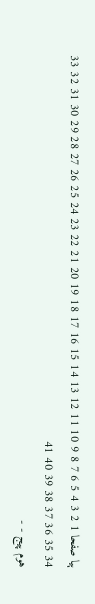ٻيا صفحا 1 2 3 4 5 6 7 8 9 10 11 12 13 14 15 16 17 18 19 20 21 22 23 24 25 26 27 28 29 30 31 32 33 34 35 36 37 38 39 40 41
هوم پيج - -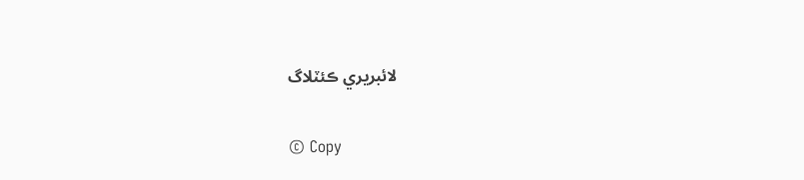لائبريري ڪئٽلاگ

© Copy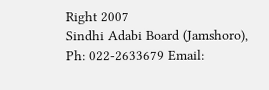Right 2007
Sindhi Adabi Board (Jamshoro),
Ph: 022-2633679 Email: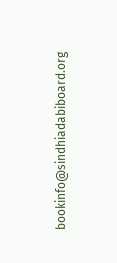bookinfo@sindhiadabiboard.org